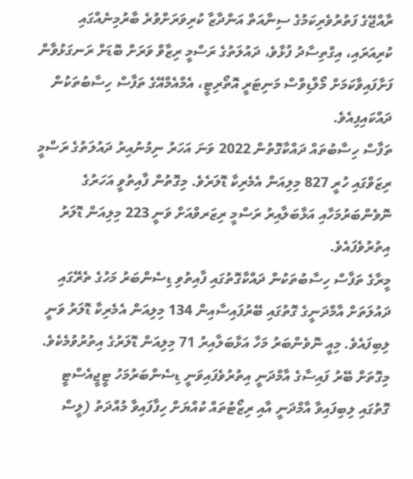ރާއްޖޭގެ ފަތުރުވެރިކަމުގެ ސިނާއަތް އަންދާޒާ ކުރިވަރަށްވުރެ ބާރުމިނެއްގައި ކުރިއަރައި، އިގްތިސާދު ފުޅާވެ، ދައުލަތުގެ ރަސްމީ ރިޒާވް ވަރަށް ބޮޑަށް ރަނގަޅުވާން ފަށާފައިވާކަމަށް މޯލްޑިވްސް މަނިޓަރީ އޮތޯރިޓީ، އެމްއެމްއޭގެ ތަފާސް ހިސާބުތަކުން ދައްކައިފިއެވެ.
ތަފާސް ހިސާބުތައް ދައްކާގޮތުން 2022 ވަނަ އަހަރު ނިމުނުއިރު ދައުލަތުގެ ރަސްމީ ރިޒަވްގައި ހުރީ 827 މިލިއަން އެމެރިކާ ޑޮލަރެވެ. މިގޮތުން ފާއިތުވީ އަހަރުގެ ނޮވެންބަރުމަހާއި އަޅާބަލާއިރު ރަސްމީ ރިޒަރވްއަށް ވަނީ 223 މިލިއަން ޑޮލަރު އިތުރުވެފައެވެ.
މީރާގެ ތަފާސް ހިސާބުތަކުން ދައްކާގޮތުގައި ފާއިތުވި ޑިސެންބަރު މަހުގެ ތެރޭގައި ދައުލަތަށް އާމްދަނީގެ ގޮތުގައި ބޭރުފައިސާއިން 134 މިލިއަން އެމެރިކާ ޑޮލަރު ވަނީ ލިބިފައެވެ. މިއީ ނޮވެންބަރު މަހާ އަޅާބަލާއިރު 71 މިލިއަން ޑޮލަރުގެ އިތުރުވުމެކެވެ. މިގޮތަށް ބޭރު ފައިސާގެ އާމްދަނީ އިތުރުވެފައިވަނީ ޑިސެންބަރުމަހު ޓީޖީއެސްޓީ ގޮތުގައި ލިބިފައިވާ އާމްދަނީ އާއި ރިޒޯޓުތައް ކުއްޔަށް ހިފާފައިވާ މުއްދަތު (ލީސް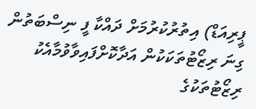ޕީރިއަޑް) އިތުރުކުރުމަށް ދައްކާ ފީ ނިސްބަތުން ގިނަ ރިޒޯޓުތަކަކުން އަދާކޮށްފައިވާވުމާއެކު ރިޒޯޓުތަކުގެ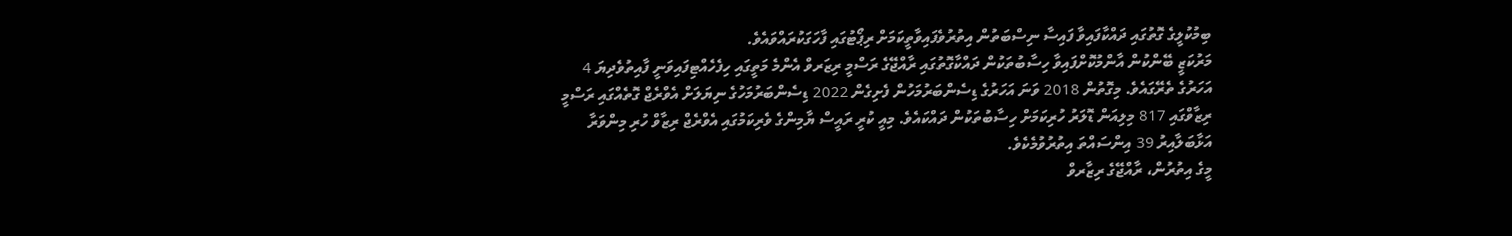ބިމުކުލީގެ ގޮތުގައި ދައްކާފައިވާ ފައިސާ ނިސްބަތުން އިތުރުވެފައިވާތީކަމަށް ރިޕޯޓުގައި ފާހަގަކުރައްވައެވެ.
މަރުކަޒީ ބޭންކުން އާންމުކޮށްފައިވާ ހިސާބުތަކުން ދައްކާގޮތުގައި ރާއްޖޭގެ ރަސްމީ ރިޒަރވް އެންމެ މަތީގައި ހިފެހެއްޓިފައިވަނީ ފާއިތުވެދިޔަ 4 އަހަރުގެ ތެރޭގައެވެ. މިގޮތުން 2018 ވަނަ އަހަރުގެ ޑިސެންބަރުމަހުން ފެށިގެން 2022 ޑިސެންބަރުމަހުގެ ނިޔަލަށް އެވްރެޖް ގޮތެއްގައި ރަސްމީ ރިޒާވްގައި 817 މިލިއަން ޑޮލަރު ހުރިކަމަށް ހިސާބުތަކުން ދައްކައެވެ. މިއީ ކުރީ ރައީސް ޔާމިންގެ ވެރިކަމުގައި އެވްރެޖް ރިޒާވް ހުރި މިންވަރާ އަޅާބަލާއިރު 39 އިންސައްތަ އިތުރުވުމެކެވެ.
މީގެ އިތުރުން، ރާއްޖޭގެ ރިޒާރވް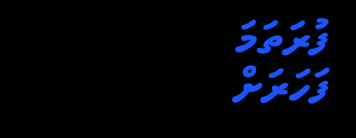ފުރަތަމަ ފަހަރަށް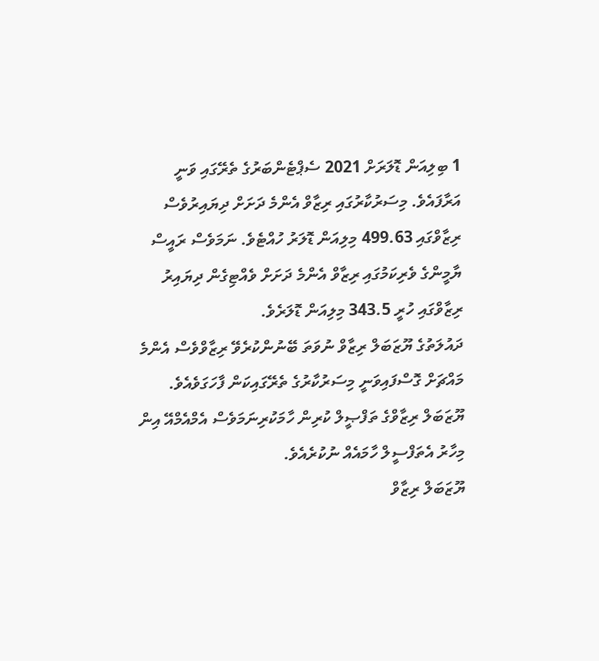1 ބިލިއަން ޑޮލަރަށް 2021 ސެޕްޓެންބަރުގެ ތެރޭގައި ވަނީ އަރާފައެވެ. މިސަރުކާރުގައި ރިޒާވް އެންމެ ދަށަށް ދިޔައިރުވެސް ރިޒާވްގައި 499.63 މިލިއަން ޑޮލަރު ހުއްޓެވެ. ނަމަވެސް ރައީސް ޔާމީންގެ ވެރިކަމުގައި ރިޒާވް އެންމެ ދަށަށް ވެއްޓިގެން ދިޔައިރު ރިޒާވްގައި ހުރީ 343.5 މިލިއަން ޑޮލަރެވެ.
ދައުލަތުގެ ޔޫޒަބަލް ރިޒާވް ނުވަތަ ބޭނުންކުރެވޭ ރިޒާވްވެސް އެންމެ މައްޗަށް ގޮސްފައިވަނީ މިސަރުކާރުގެ ތެރޭގައިކަން ފާހަގަވެއެވެ. ޔޫޒަބަލް ރިޒާވްގެ ތަފްޞީލް ކުރިން ހާމަކުރިނަމަވެސް އެމްއެމްއޭ އިން މިހާރު އެތަފްސީލް ހާމައެއް ނުކުރެއެވެ.
ޔޫޒަބަލް ރިޒާވް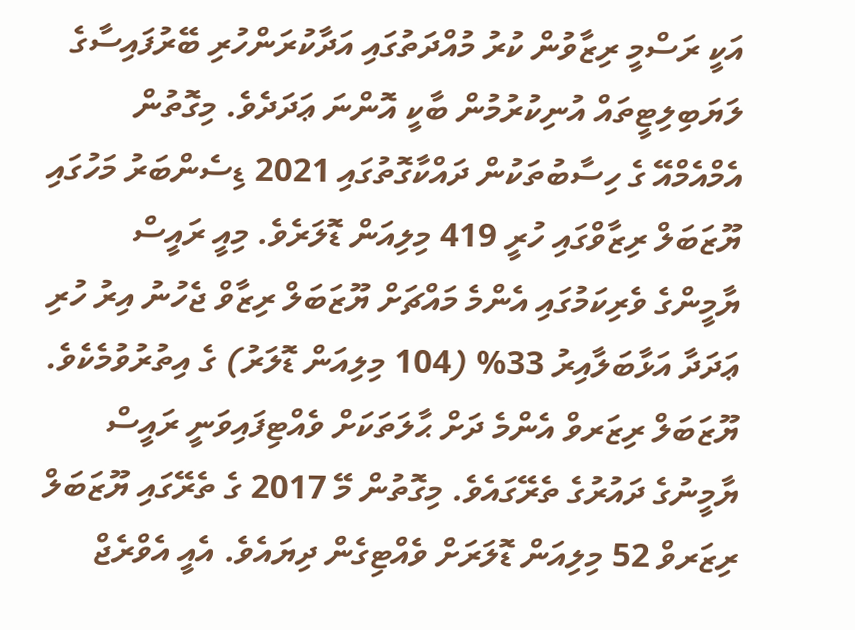އަކީ ރަސްމީ ރިޒާވުން ކުރު މުއްދަތުގައި އަދާކުރަންހުރި ބޭރުފައިސާގެ ލަޔަބިލިޓީތައް އުނިކުރުމުން ބާކީ އޮންނަ ޢަދަދެވެ. މިގޮތުން އެމްއެމްއޭ ގެ ހިސާބުތަކުން ދައްކާގޮތުގައި 2021 ޑިސެންބަރު މަހުގައި ޔޫޒަބަލް ރިޒާވްގައި ހުރީ 419 މިލިއަން ޑޮލަރެވެ. މިއީ ރައީސް ޔާމީންގެ ވެރިކަމުގައި އެންމެ މައްޗަށް ޔޫޒަބަލް ރިޒާވް ޖެހުނު އިރު ހުރި ޢަދަދާ އަޅާބަލާއިރު 33% (104 މިލިއަން ޑޮލަރު) ގެ އިތުރުވުމެކެވެ.
ޔޫޒަބަލް ރިޒަރވް އެންމެ ދަށް ޙާލަތަކަށް ވެއްޓިފައިވަނީ ރައީސް ޔާމީނުގެ ދައުރުގެ ތެރޭގައެވެ. މިގޮތުން މޭ 2017 ގެ ތެރޭގައި ޔޫޒަބަލް ރިޒަރވް 52 މިލިއަން ޑޮލަރަށް ވެއްޓިގެން ދިޔައެވެ. އެއީ އެވްރެޖް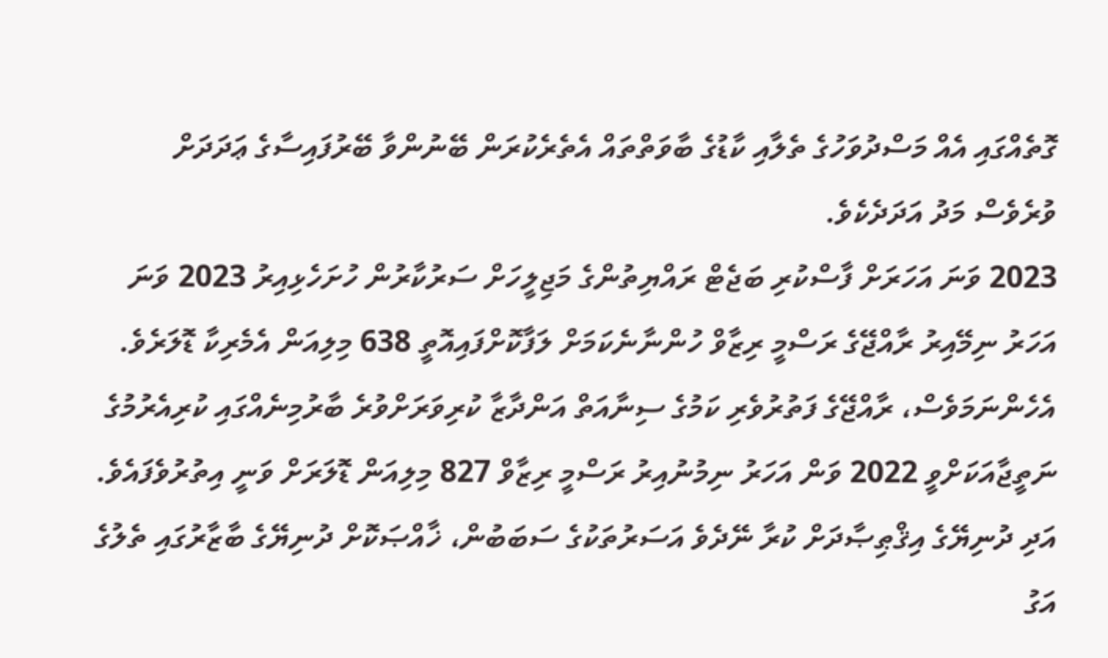ގޮތެއްގައި އެއް މަސްދުވަހުގެ ތެލާއި ކާޑުގެ ބާވަތްތައް އެތެރެކުރަން ބޭނުންވާ ބޭރުފައިސާގެ ޢަދަދަށް ވުރެވެސް މަދު އަދަދެކެވެ.
2023 ވަނަ އަހަރަށް ފާސްކުރި ބަޖެޓް ރައްޔިތުންގެ މަޖިލީހަށް ސަރުކާރުން ހުށަހެޅިއިރު 2023 ވަނަ އަހަރު ނިމޭއިރު ރާއްޖޭގެ ރަސްމީ ރިޒާވް ހުންނާނެކަމަށް ލަފާކޮށްފައިއޮތީ 638 މިލިއަން އެމެރިކާ ޑޮލަރެވެ. އެހެންނަމަވެސް، ރާއްޖޭގެ ފަތުރުވެރި ކަމުގެ ސިނާއަތް އަންދާޒާ ކުރިވަރަށްވުރެ ބާރުމިނެއްގައި ކުރިއެރުމުގެ ނަތީޖާއަކަށްވީ 2022 ވަން އަހަރު ނިމުނުއިރު ރަސްމީ ރިޒާވް 827 މިލިއަން ޑޮލަރަށް ވަނީ އިތުރުވެފައެވެ.
އަދި ދުނިޔޭގެ އިޤްޠިޞާދަށް ކުރާ ނޭދެވެ އަސަރުތަކުގެ ސަބަބުން، ޚާއްޞަކޮށް ދުނިޔޭގެ ބާޒާރުގައި ތެލުގެ އަގު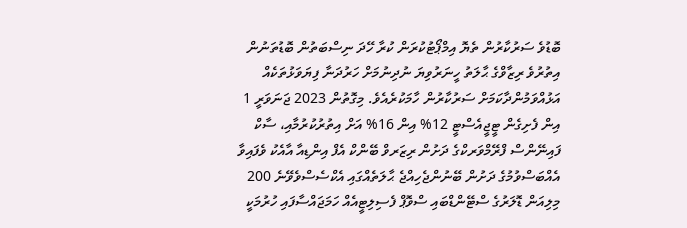ބޮޑުވެ ސަރުކާރުން ތެޔޮ އިމްޕޯޓުކުރަން ކުރާ ހޭދަ ނިސްބަތުން ބޮޑުތަނުން އިތުރުވެ ރިޒާވްގެ ޙާލަތު ހީނަރުވިޔަ ނުދިނުމަށް ހަރުދަނާ ފިޔަވަޅުތަކެއް އަޅުއްވަމުންދާކަމަށް ސަރުކާރުން ހާމަކުރެއެވެ. މިގޮތުން 2023 ޖަނަވަރީ 1 އިން ފެށިގެން ޓީޖީއެސްޓީ 12% އިން 16% އަށް އިތުރުކުރުމާއި، ސާކް ފައިނޭންސް ފްރޭމްވަރކްގެ ދަށުން ރިޒަރވް ބޭންކް އެފް އިންޑިއާ އާއެކު ވެފައިވާ އެއްބަސްވުމުގެ ދަށުން ބޭނުންޖެހިއްޖެ ޙާލަތެއްގައި އެކްސެސްވެވޭނެ 200 މިލިއަން ޑޮލަރުގެ ސްޓޭންޑްބައި ސްވޮޕް ފެސިލިޓީއެއް ހަމަޖައްސާފައި ހުރުމަކީ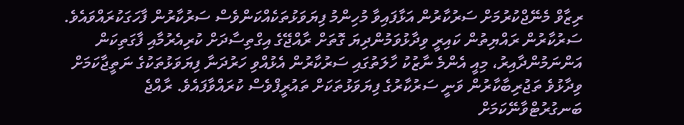ރިޒާވް މެނޭޖްކުރުމަށް ސަރުކާރުން އަޅާފައިވާ މުހިންމު ފިޔަވަޅުތަކެއްކަންވެސް ސަރުކާރުން ފާހަގަކުރައްވައެވެ.
ސަރުކާރުން ރައްޔިތުން ކައިރީ ވިދާޅުވަމުންދިޔަ ގޮތަށް ރާއްޖޭގެ އިގްތިސާދަށް ކުރިއެރުމާއި ފާގަތިކަން އަންނަމުންދާއިރު، މިއީ އެންމެ ނާޒުކު ހާލަތުގައި ސަރުކާރުން އެޅުއްވި ހަރުދަނާ ފިޔަވަޅުތަކުގެ ނަތީޖާކަމަށް ވިދާޅުވެ ތަޖުރިބާކާރުން ވަނީ ސަރުކާރުގެ ފިޔަވަޅުތަކަށް ތައުރީފްވެސް ކުރައްވާފައެވެ. ރާއްޖެ ބަނގުރުޓްވާނޭކަމަށް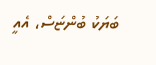ބަޔަކު ބުންޏަސް، އެއީ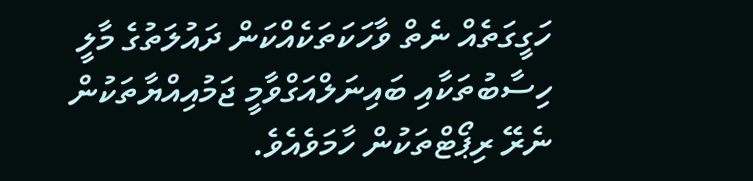ހަގީގަތެއް ނެތް ވާހަކަތަކެއްކަން ދައުލަތުގެ މާލީ ހިސާބުތަކާއި ބައިނަލްއަގްވާމީ ޖަމުއިއްޔާތަކުން ނެރޭ ރިޕޯޓްތަކުން ހާމަވެއެވެ.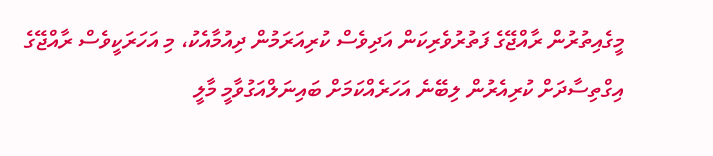މީގެއިތުރުން ރާއްޖޭގެ ފަތުރުވެރިކަން އަދިވެސް ކުރިއަރަމުން ދިއުމާއެކު، މި އަހަރަކީވެސް ރާއްޖޭގެ އިގްތިސާދަށް ކުރިއެރުން ލިބޭނެ އަހަރެއްކަމަށް ބައިނަލްއަގުވާމީ މާލީ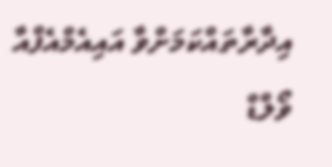އިދާރާތައްކަމަށްވާ އައިއެމްއެފްއާ ވޯލްޑް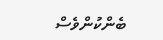ބެންކުންވެސް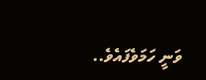ވަނީ ހަމަވެފައެވެ..